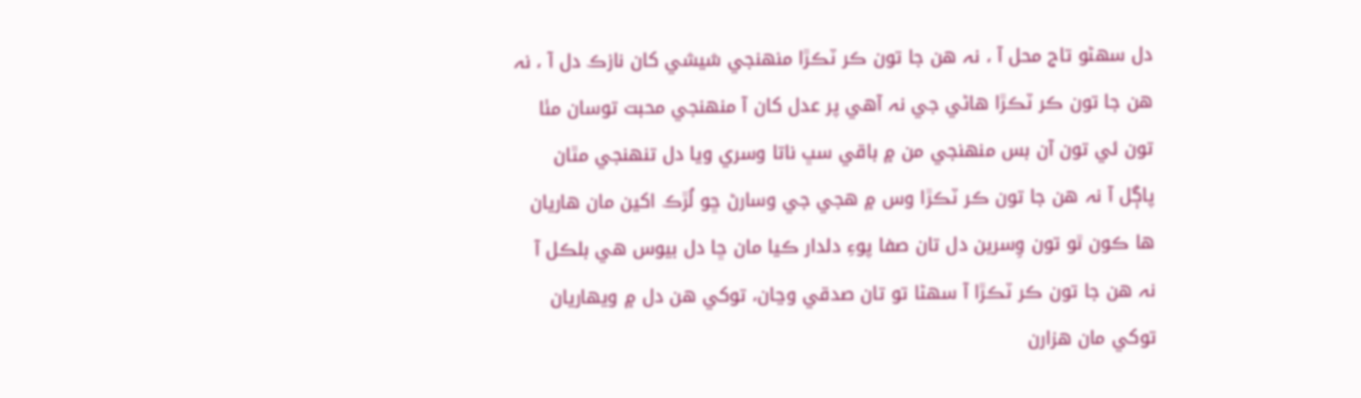دل سهڻو تاج محل آ ، نہ ھن جا تون ڪر ٽڪڙا منهنجي شيشي کان نازڪ دل آ ، نہ ھن جا تون ڪر ٽڪڙا ھاڻي جي نہ آھي پر عدل کان آ منهنجي محبت توسان مٺا تون ئي تون آن بس منهنجي من ۾ باقي سڀ ناتا وسري ويا دل تنهنجي مٿان پاڳل آ نہ ھن جا تون ڪر ٽڪڙا وس ۾ ھجي جي وسارڻ ڇو لُڙڪ اکين مان ھاريان ھا ڪون ٿو تون وِسرين دل تان صفا پوءِ دلدار ڪيا مان ڇا دل بيوس ھي بلڪل آ نہ ھن جا تون ڪر ٽڪڙا آ سهڻا تو تان صدقي وڃان، توکي ھن دل ۾ ويهاريان توکي مان ھزارن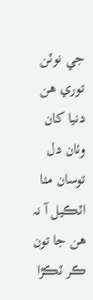جي نوٽن توري ھن دنيا کان وٺان دل توسان مٺا اٽڪيل آ نہ ھن جا تون ڪر ٽڪڙا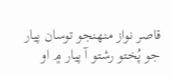قاصر نواز منهنجو توسان پيار جو پُختو رشتو آ پيار ۾ او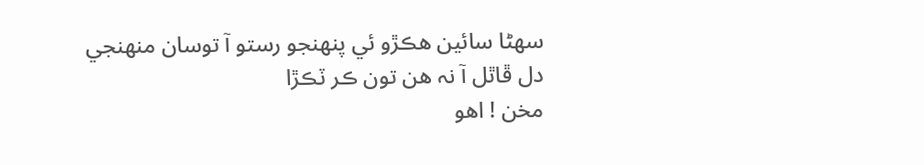سهڻا سائين ھڪڙو ئي پنهنجو رستو آ توسان منهنجي دل ڦاٿل آ نہ ھن تون ڪر ٽڪڙا
مخن ! اهو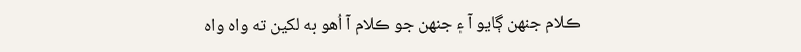ڪلام جنهن ڳايو آ ۽ جنهن جو ڪلام آ اُهو به لکين ته واه واه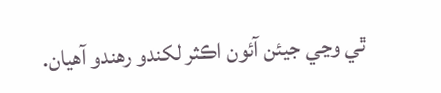ٿي وڃي جيئن آئون اڪثر لکندو رهندو آهيان.